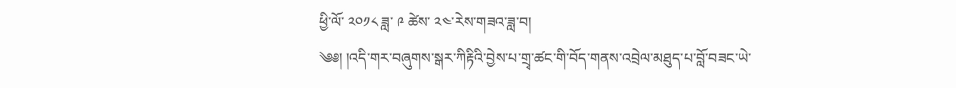ཕྱི་ལོ་ ༢༠༡༨ ཟླ་ ༩ ཚེས་ ༢༤་རེས་གཟའ་ཟླ་བ།
༄༅། །འདི་གར་བཞུགས་སྒར་ཀིརྟིའི་བྱེས་པ་གྲྭ་ཚང་གི་བོད་གནས་འབྲེལ་མཐུད་པ་བློ་བཟང་ཡེ་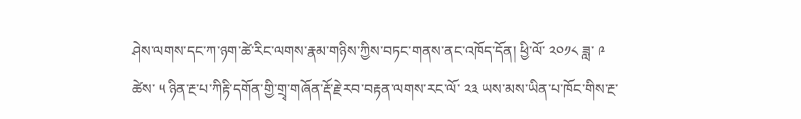ཤེས་ལགས་དང་ཀ་ཉག་ཚེ་རིང་ལགས་རྣམ་གཉིས་ཀྱིས་བཏང་གནས་ནང་འཁོད་དོན། ཕྱི་ལོ་ ༢༠༡༨ ཟླ་ ༩ ཚེས་ ༥ ཉིན་རྔ་པ་ཀིརྟི་དགོན་གྱི་གྲྭ་གཞོན་རྡོ་རྗེ་རབ་བརྟན་ལགས་རང་ལོ་ ༢༣ ཡས་མས་ཡིན་པ་ཁོང་གིས་རྔ་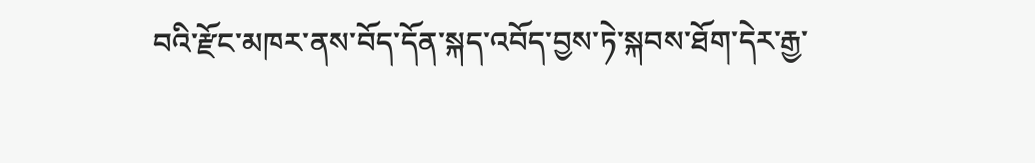བའི་རྫོང་མཁར་ནས་བོད་དོན་སྐད་འབོད་བྱས་ཏེ་སྐབས་ཐོག་དེར་རྒྱ་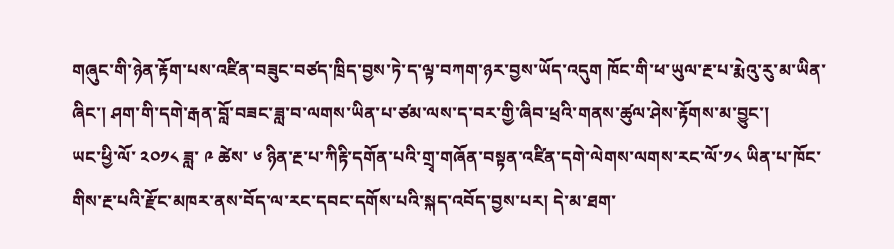གཞུང་གི་ཉེན་རྟོག་པས་འཛིན་བཟུང་བཙད་ཁྲིད་བྱས་ཏེ་ད་ལྟ་བཀག་ཉར་བྱས་ཡོད་འདུག ཁོང་གི་ཕ་ཡུལ་རྔ་པ་རྨེའུ་རུ་མ་ཡིན་ཞིང་། ཤག་གི་དགེ་རྒན་བློ་བཟང་ཟླ་བ་ལགས་ཡིན་པ་ཙམ་ལས་ད་བར་གྱི་ཞིབ་ཕྲའི་གནས་ཚུལ་ཤེས་རྟོགས་མ་བྱུང་།
ཡང་ཕྱི་ལོ་ ༢༠༡༨ ཟླ་ ༩ ཚེས་ ༦ ཉིན་རྔ་པ་ཀིརྟི་དགོན་པའི་གྲྭ་གཞོན་བསྟན་འཛིན་དགེ་ལེགས་ལགས་རང་ལོ་༡༨ ཡིན་པ་ཁོང་གིས་རྔ་པའི་རྫོང་མཁར་ནས་བོད་ལ་རང་དབང་དགོས་པའི་སྐད་འབོད་བྱས་པར། དེ་མ་ཐག་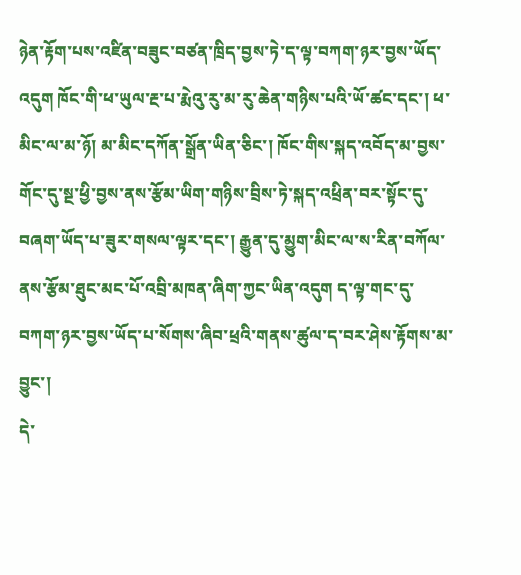ཉེན་རྟོག་པས་འཛིན་བཟུང་བཙན་ཁྲིད་བྱས་ཏེ་ད་ལྟ་བཀག་ཉར་བྱས་ཡོད་འདུག ཁོང་གི་ཕ་ཡུལ་རྔ་པ་རྨེའུ་རུ་མ་རུ་ཆེན་གཉིས་པའི་ཡོ་ཚང་དང་། ཕ་མིང་ལ་མ་ཉོ། མ་མིང་དཀོན་སྒྲོན་ཡིན་ཅིང་། ཁོང་གིས་སྐད་འབོད་མ་བྱས་གོང་དུ་སྔ་ཕྱི་བྱས་ནས་རྩོམ་ཡིག་གཉིས་བྲིས་ཏེ་སྐད་འཕྲིན་བར་སྟོང་དུ་བཞག་ཡོད་པ་ཟུར་གསལ་ལྟར་དང་། རྒྱུན་དུ་མྱུག་མིང་ལ་ས་རིན་བཀོལ་ནས་རྩོམ་ཐུང་མང་པོ་འབྲི་མཁན་ཞིག་ཀྱང་ཡིན་འདུག ད་ལྟ་གང་དུ་བཀག་ཉར་བྱས་ཡོད་པ་སོགས་ཞིབ་ཕྲའི་གནས་ཚུལ་ད་བར་ཤེས་རྟོགས་མ་བྱུང་།
དེ་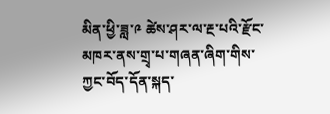མིན་ཕྱི་ཟླ་༩ ཚེས་ཤར་ལ་རྔ་པའི་རྫོང་མཁར་ནས་གྲྭ་པ་གཞན་ཞིག་གིས་ཀྱང་བོད་དོན་སྐད་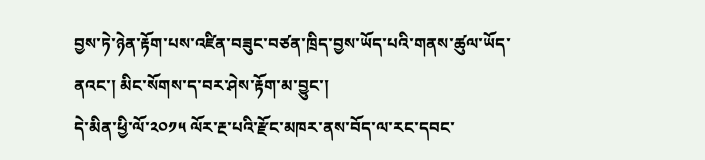བྱས་ཏེ་ཉེན་རྟོག་པས་འཛིན་བཟུང་བཙན་ཁྲིད་བྱས་ཡོད་པའི་གནས་ཚུལ་ཡོད་ནའང་། མིང་སོགས་ད་བར་ཤེས་རྟོག་མ་བྱུང་།
དེ་མིན་ཕྱི་ལོ་༢༠༡༥ ལོར་རྔ་པའི་རྫོང་མཁར་ནས་བོད་ལ་རང་དབང་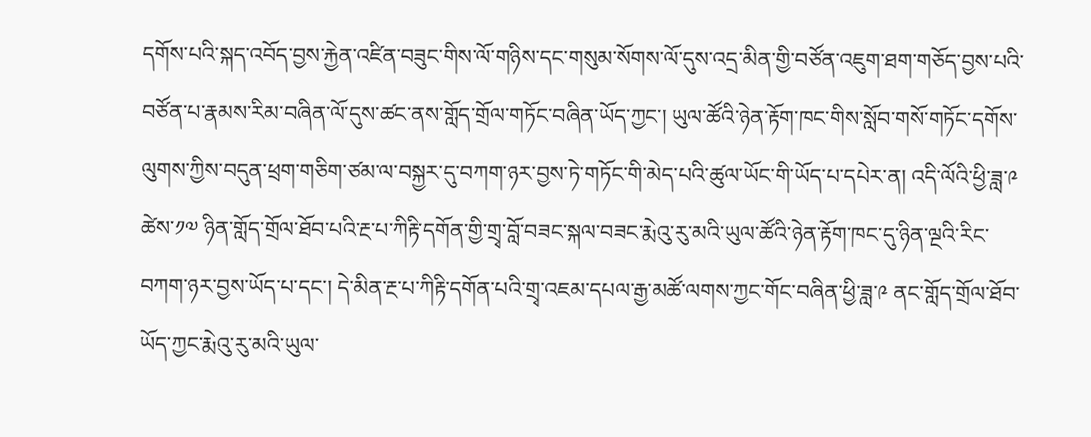དགོས་པའི་སྐད་འབོད་བྱས་རྐྱེན་འཛིན་བཟུང་གིས་ལོ་གཉིས་དང་གསུམ་སོགས་ལོ་དུས་འདྲ་མིན་གྱི་བཙོན་འཇུག་ཐག་གཅོད་བྱས་པའི་བཙོན་པ་རྣམས་རིམ་བཞིན་ལོ་དུས་ཚང་ནས་གློད་གྲོལ་གཏོང་བཞིན་ཡོད་ཀྱང་། ཡུལ་ཚོའི་ཉེན་རྟོག་ཁང་གིས་སློབ་གསོ་གཏོང་དགོས་ལུགས་ཀྱིས་བདུན་ཕྲག་གཅིག་ཙམ་ལ་བསྐྱར་དུ་བཀག་ཉར་བྱས་ཏེ་གཏོང་གི་མེད་པའི་ཚུལ་ཡོང་གི་ཡོད་པ་དཔེར་ན། འདི་ལོའི་ཕྱི་ཟླ་༩ ཚེས་༡༧ ཉིན་གློད་གྲོལ་ཐོབ་པའི་རྔ་པ་ཀིརྟི་དགོན་གྱི་གྲྭ་བློ་བཟང་སྐལ་བཟང་རྨེའུ་རུ་མའི་ཡུལ་ཚོའི་ཉེན་རྟོག་ཁང་དུ་ཉིན་ལྔའི་རིང་བཀག་ཉར་བྱས་ཡོད་པ་དང་། དེ་མིན་རྔ་པ་ཀིརྟི་དགོན་པའི་གྲྭ་འཇམ་དཔལ་རྒྱ་མཚོ་ལགས་ཀྱང་གོང་བཞིན་ཕྱི་ཟླ་༩ ནང་གློད་གྲོལ་ཐོབ་ཡོད་ཀྱང་རྨེའུ་རུ་མའི་ཡུལ་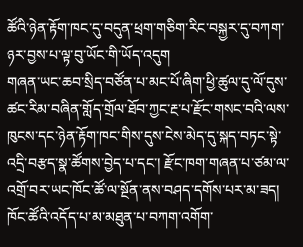ཚོའི་ཉེན་རྟོག་ཁང་དུ་བདུན་ཕྲག་གཅིག་རིང་བསྐྱར་དུ་བཀག་ཉར་བྱས་པ་ལྟ་བུ་ཡོང་གི་ཡོད་འདུག
གཞན་ཡང་ཆབ་སྲིད་བཙོན་པ་མང་པོ་ཞིག་ཕྱི་ཚུལ་དུ་ལོ་དུས་ཚང་རིམ་བཞིན་གློད་གྲོལ་ཐོབ་ཀྱང་རྔ་པ་རྫོང་གསང་བའི་ལས་ཁུངས་དང་ཉེན་རྟོག་ཁང་གིས་དུས་ངེས་མེད་དུ་སྐད་བཏང་སྟེ་འདྲི་བརྩད་སྣ་ཚོགས་བྱེད་པ་དང་། རྫོང་ཁག་གཞན་པ་ཙམ་ལ་འགྲོ་བར་ཡང་ཁོང་ཚོ་ལ་སྔོན་ནས་བཤད་དགོས་པར་མ་ཟད། ཁོང་ཚོའི་འདོད་པ་མ་མཐུན་པ་བཀག་འགོག་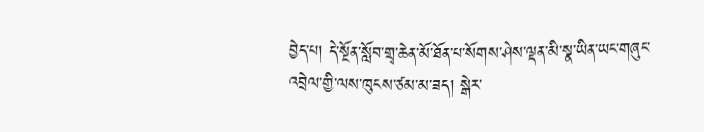བྱེད་པ། དེ་སྔོན་སློབ་གྲྭ་ཆེན་མོ་ཐོན་པ་སོགས་ཤེས་ལྡན་མི་སྣ་ཡིན་ཡང་གཞུང་འབྲེལ་གྱི་ལས་ཁུངས་ཙམ་མ་ཟད། སྒེར་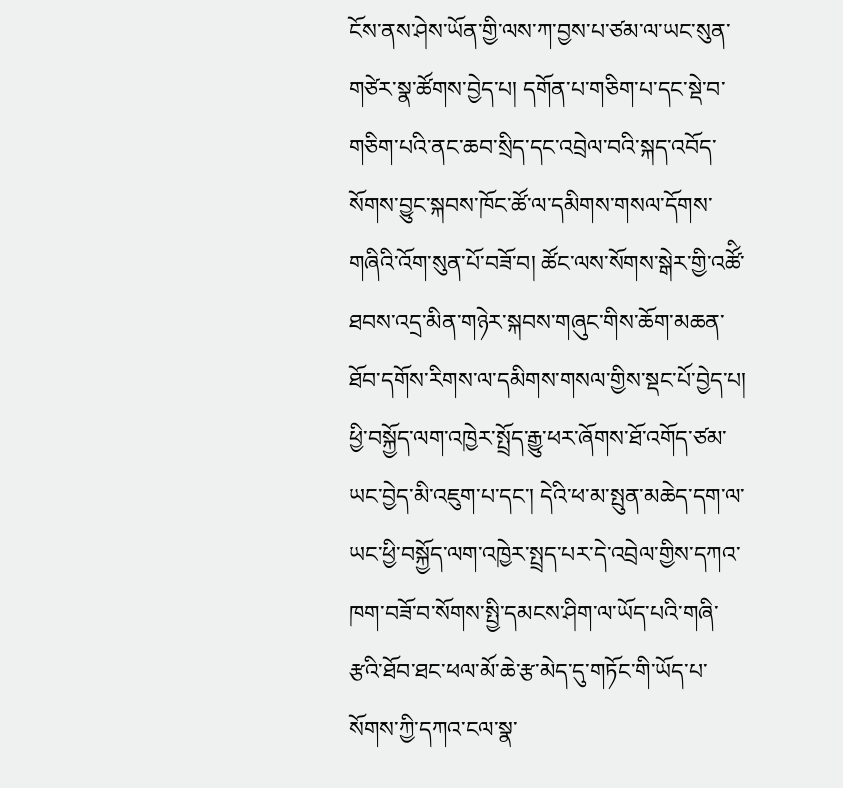ངོས་ནས་ཤེས་ཡོན་གྱི་ལས་ཀ་བྱས་པ་ཙམ་ལ་ཡང་སུན་གཙེར་སྣ་ཚོགས་བྱེད་པ། དགོན་པ་གཅིག་པ་དང་སྡེ་བ་གཅིག་པའི་ནང་ཆབ་སྲིད་དང་འབྲེལ་བའི་སྐད་འབོད་སོགས་བྱུང་སྐབས་ཁོང་ཚོ་ལ་དམིགས་གསལ་དོགས་གཞིའི་འོག་སུན་པོ་བཟོ་བ། ཚོང་ལས་སོགས་སྒེར་གྱི་འཚོི་ཐབས་འདྲ་མིན་གཉེར་སྐབས་གཞུང་གིས་ཆོག་མཆན་ཐོབ་དགོས་རིགས་ལ་དམིགས་གསལ་གྱིས་སྡང་པོ་བྱེད་པ། ཕྱི་བསྐྱོད་ལག་འཁྱེར་སྤྲོད་རྒྱུ་ཕར་ཞོགས་ཐོ་འགོད་ཙམ་ཡང་བྱེད་མི་འཇུག་པ་དང་། དེའི་ཕ་མ་སྤུན་མཆེད་དག་ལ་ཡང་ཕྱི་བསྐྱོད་ལག་འཁྱེར་སྤྲད་པར་དེ་འབྲེལ་གྱིས་དཀའ་ཁག་བཟོ་བ་སོགས་སྤྱི་དམངས་ཤིག་ལ་ཡོད་པའི་གཞི་རྩའི་ཐོབ་ཐང་ཕལ་མོ་ཆེ་རྩ་མེད་དུ་གཏོང་གི་ཡོད་པ་སོགས་ཀྱི་དཀའ་ངལ་སྣ་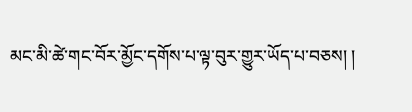མང་མི་ཚེ་གང་བོར་མྱོང་དགོས་པ་ལྟ་བུར་གྱུར་ཡོད་པ་བཅས། །